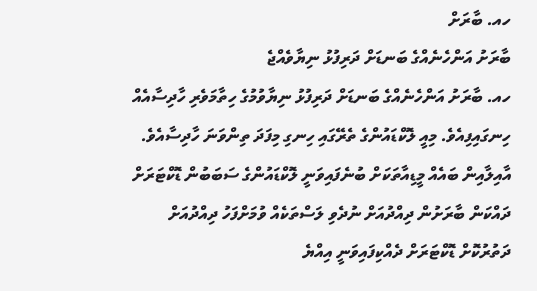ހއ. ބާރަށް
ބާރަށު އަންހެނެއްގެ ބަނޑަށް ދަރިފުޅު ނިޔާވެއްޖެ
ހއ. ބާރަށު އަންހެނެއްގެ ބަނޑަށް ދަރިފުޅު ނިޔާވުމުގެ ހިތާމަވެރި ހާދިސާއެއް ހިނގައިފިއެވެ. މިއީ ލޮކްޑައުންގެ ތެރޭގައި ހިނގި މިފަދަ ތިންވަނަ ހާދިސާއެވެ.
އާއިލާއިން ބައެއް މީޑިއާތަކަށް ބުނެފައިވަނީ ލޮކްޑައުންގެ ސަބަބުން ޑޮކްޓަރަށް ދައްކަން ބާރަށުން ދިއްދުއަށް ނުދެވި ލަސްތަކެއް ވުމަށްފަހު ދިއްދުއަށް ދަތުރުކޮށް ޑޮކްޓަރަށް ދެއްކިފައިވަނީ އިއްޔެ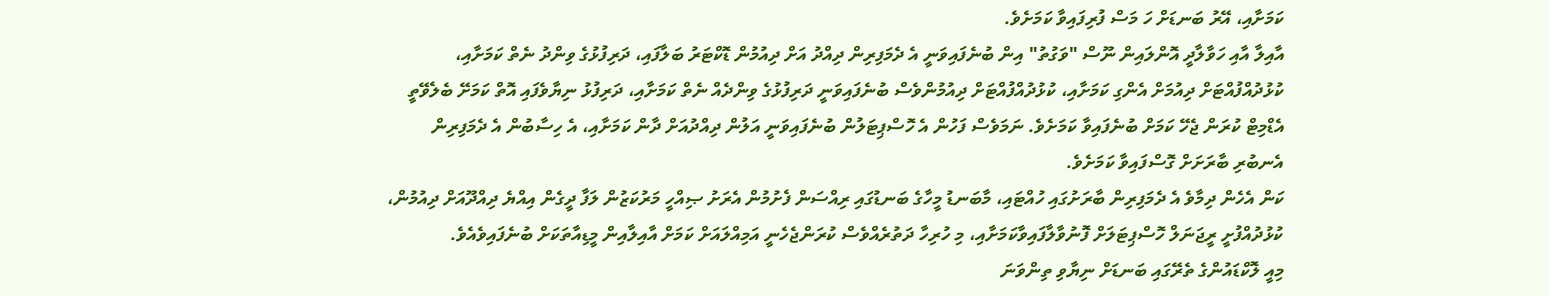ކަމަށާއި، އޭރު ބަނޑަށް ހަ މަސް ފުރިފައިވާ ކަމަށެވެ.
އާއިލާ އާއި ހަވާލާދީ އޮންލައިން ނޫސް "ވަގުތު" އިން ބުނެފައިވަނީ އެ ދެމަފިރިން ދިއްދު އަށް ދިއުމުން ޑޮކްޓަރު ބަލާފައި، ދަރިފުޅުގެ ވިންދު ނެތް ކަމަށާއި، ކުޅުދުއްފުއްޓަށް ދިއުމަށް އެންގި ކަމަށާއި، ކުޅުދުއްފުއްޓަށް ދިއުމުންވެސް ބުނެފައިވަނީ ދަރިފުޅުގެ ވިންދެއް ނެތް ކަމަށާއި، ދަރިފުޅު ނިޔާވެފައި އޮތް ކަމަށޭ ބެލެވޭތީ އެޑްމިޓް ކުރަން ޖެހޭ ކަމަށް ބުނެފައިވާ ކަމަށެވެ. ނަމަވެސް ފަހުން އެ ހޮސްޕިޓަލުން ބުނެފައިވަނީ އަލުން ދިއްދުއަށް ދާން ކަމަށާއި، އެ ހިސާބުން އެ ދެމަފިރިން އެނބުރި ބާރަށަށް ގޮސްފައިވާ ކަމަށެވެ.
ކަން އެހެން ދިމާވެ އެ ދެމަފިރިން ބާރަށުގައި ހުއްޓައި، މާބަނޑު މީހާގެ ބަނޑުގައި ރިއްސަން ފެށުމުން އެރަށު ޞިއްހީ މަރުކަޒުން ލަފާ ދީގެން އިއްޔެ ދިއްދޫއަށް ދިއުމުން، ކުޅުދުއްފުށީ ރީޖަނަލް ހޮސްޕިޓަލަށް ފޮނުވާލާފައިވާކަމަށާއި، މި ހުރިހާ ދަތުރެއްވެސް ކުރަންޖެހެނީ އަމިއްލައަށް ކަމަށް އާއިލާއިން މީޑިއާތަކަށް ބުނެފައިވެއެވެ.
މިއީ ލޮކްޑައުންގެ ތެރޭގައި ބަނޑަށް ނިޔާވި ތިންވަނަ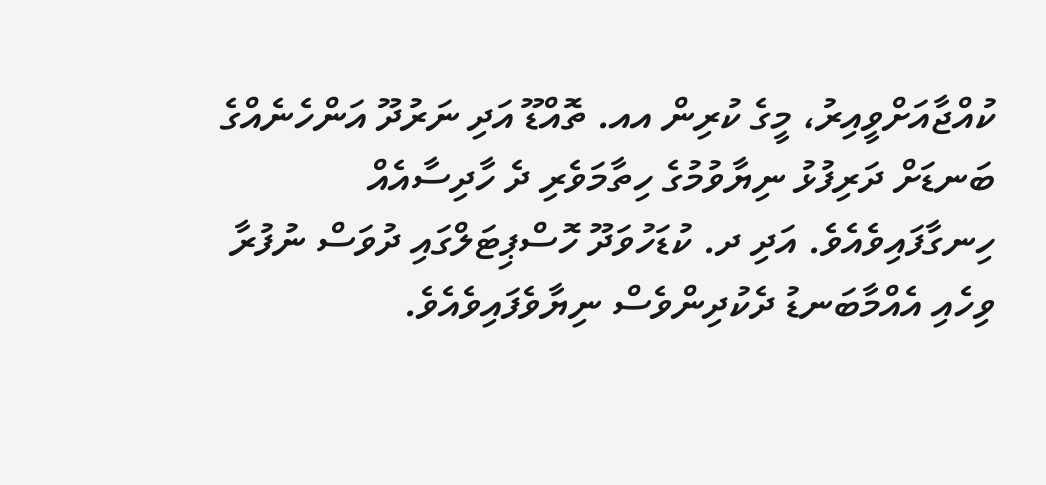ކުއްޖާއަށްވީއިރު، މީގެ ކުރިން އއ. ތޮއްޑޫ އަދި ނަރުދޫ އަންހެނެއްގެ ބަނޑަށް ދަރިފުޅު ނިޔާވުމުގެ ހިތާމަވެރި ދެ ހާދިސާއެއް ހިނގާފައިވެއެވެ. އަދި ދ. ކުޑަހުވަދޫ ހޮސްޕިޓަލްގައި ދުވަސް ނުފުރާ ވިހެއި އެއްމާބަނޑު ދެކުދިންވެސް ނިޔާވެފައިވެއެވެ.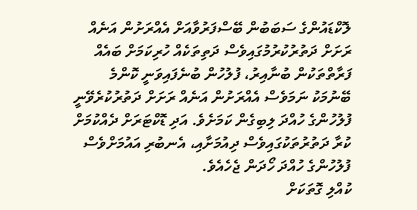ލޮކްޑައުންގެ ސަބަބުން ބޭސްފަރުވާއަށް އެއްރަށުން އަނެއް ރަށަށް ދަތުރުކުރުމުގައިވެސް ދަތިތަކެއް ހުރިކަމަށް ބައެއް ފަރާތްތަކުން ބުނާއިރު، ފުލުހުން ބުނެފައިވަނީ ކޮންމެ ބޭނުމަކު ނަމަވެސް އެއްރަށުން އަނެއް ރަށަށް ދަތުރުކުރެވޭނީ ފުލުހުންގެ ހުއްދަ ލިބިގެން ކަމަށެވެ. އަދި ޑޮކްޓަރަށް ދެއްކުމަށް ކުރާ ދަތުރުތަކުގައިވެސް ދިއުމަށާއި، އެނބުރި އައުމަށްވެސް ފުލުހުންގެ ހުއްދަ ހޯދަން ޖެހެއެވެ.
ކުއްލި ގޮތަކަށް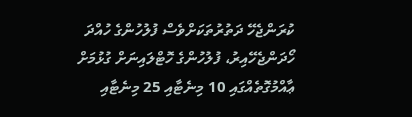ކުރަންޖެހޭ ދަތުރުތަކަށްވެސް ފުލުހުންގެ ހުއްދަ ހޯދަންޖެހޭއިރު، ފުލުހުންގެ ހޮޓްލައިނަށް ގުޅުމަށް ޢާއްމުގޮތެއްގައި 10 މިނެޓާއި 25 މިނެޓާއި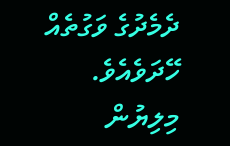ދެމެދުގެ ވަގުތެއް ހޭދަވެއެވެ.
މިލިޔުން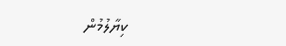ކިޔާލުމުން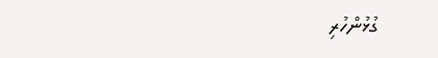ގުޅުންހުރި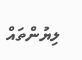ލިޔުންތައް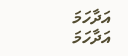އަދާހަމަ
އަދާހަމަ